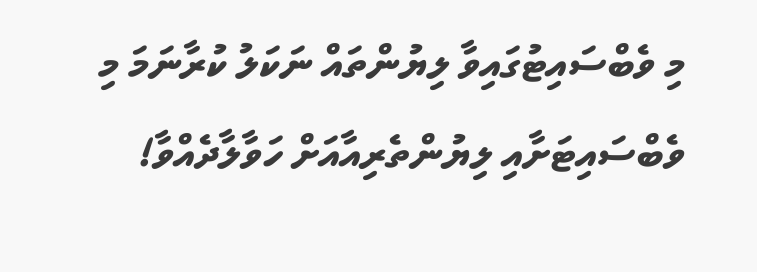މި ވެބްސައިޓުގައިވާ ލިޔުންތައް ނަކަލު ކުރާނަމަ މި ވެބްސައިޓަށާއި ލިޔުންތެރިއާއަށް ހަވާލާދެއްވާ!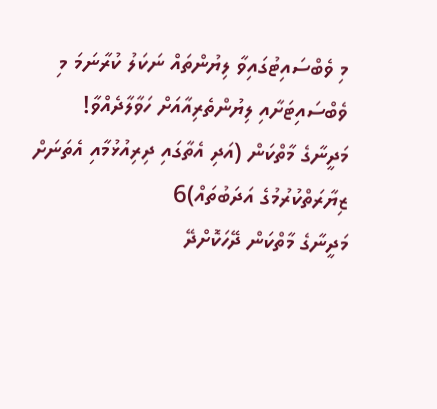މި ވެބްސައިޓުގައިވާ ލިޔުންތައް ނަކަލު ކުރާނަމަ މި ވެބްސައިޓަށާއި ލިޔުންތެރިއާއަށް ހަވާލާދެއްވާ!
މަދީނާގެ މާތްކަން (އަދި އެތާގައި ދިރިއުޅުމާއި އެތަނަށް ޒިޔާރަތްކުރުމުގެ އަދަބުތައް)6
މަދީނާގެ މާތްކަން ދޭހަކޮށްދޭ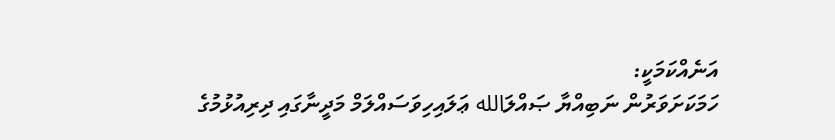އަނެއްކަމަކީ:
ހަމަކަށަވަރުން ނަބިއްޔާ ޞައްލަالله ޢަލައިހިވަސައްލަމް މަދީނާގައި ދިރިއުޅުމުގެ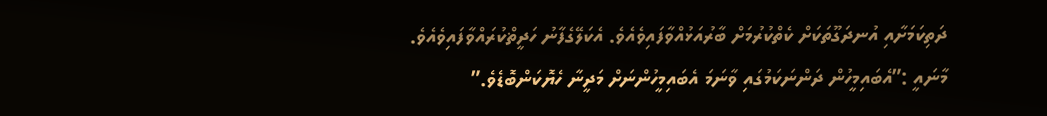ދަތިކަމަށާއި އުނދަގޫތަކަށް ކެތްކުރުމަށް ބާރުއަޅުއްވާފައިވެއެވެ. އެކަލޭގެފާނު ހަދީޡްކުރައްވާފައިވެއެވެ.
މާނައީ :”އެބައިމީހުން ދަންނަކަމުގައި ވާނަމަ އެބައިމީހުންނަށް މަދީނާ ހެޔޮކަންބޮޑެވެ.”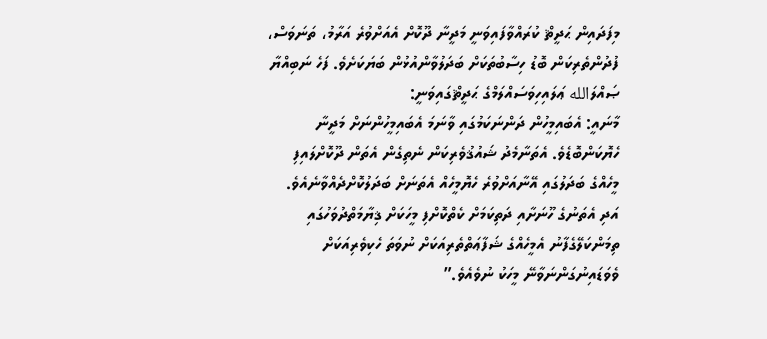މިފަދައިން ޙަދީޘް ކުރައްވާފައިވަނީ މަދީނާ ދޫކޮށް އެއަށްވުރެ އަރާމު، ތަނަވަސް، ފުދުންތެރިކަން ބޮޑު ހިސާބުތަކަށް ބަދަލުވާންއުޅުން ބަޔަކަށެވެ. ފަހެ ނަބިއްޔާ ޞައްލަالله ޢަލައިހިވަސައްލަމްގެ ޙަދީޘްގައިވަނީ:
މާނައީ: އެބައިމީހުން ދަންނަކަމުގައި ވާނަމަ އެބައިމީހުންނަށް މަދީނާ ހެޔޮކަންބޮޑެވެ. އެތަނާމެދު ޝައުޤުވެރިކަން ނެތިގެން އެތަން ދޫކޮށްލައިފި މީހެއްގެ ބަދަލުގައި އޭނާއަށްވުރެ ހެޔޮމީހެއް އެތަނަށް ބަދަލުކޮށްދެއްވާނެއެވެ. އަދި އެތަނުގެ ހޫނަށާއި ދަތިކަމަށް ކެތްކޮށްފި މީހަކަށް ޤިޔާމަތްދުވަހުގައި ތިމަންކަލޭގެފާނު އެމީހެއްގެ ޝަފާޢަތްތެރިއަކަށް ނުވަތަ ހެކިވެރިއަކަށް ވެވަޑައިނުގަންނަވާނޭ މީހަކު ނުވެއެވެ.”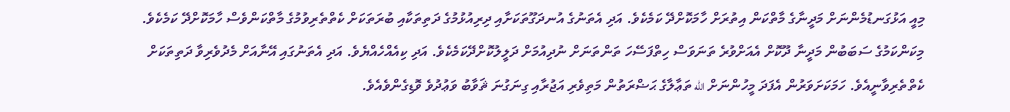މިއީ އަޅުގަނޑުމެންނަށް މަދީނާގެ މާތްކަން އިތުރަށް ހާމަކޮށްދޭ ކަމެކެވެ. އަދި އެތަނުގެ އުނދަގޫތަކަށާއި ދިރިއުޅުމުގެ ދަތިތަކާއި ބުރަތަކަށް ކެތްތެރިވުމުގެ މާތްކަންވެސް ހާމަކޮށްދޭ ކަމެކެވެ. މިކަންކަމުގެ ސަބަބުން މަދީނާ ދޫކޮށް އެއަށްވުރެ ތަނަވަސް ހިތްފަސޭހަ ތަންތަނަށް ނުދިއުމަށް ދަލީލުކޮށްދޭކަމެކެވެ. އަދި ކިއެއްހެއްޔެވެ. އަދި އެތަނުގައި އޭނާއަށް މެދުވެރިވާ ދަތިތަކަށް ކެތްތެރިވާނީއެވެ. ހަމަކަށަވަރުން އެފަދަ މީހުންނަށް الله ތަޢާލާގެ ޙަޟްރަތުން މަތިވެރި އަޖުރާއި ގިނަގުނަ ޘަވާބު ވަޢުދުވެ ވޮޑިގެންވެއެވެ.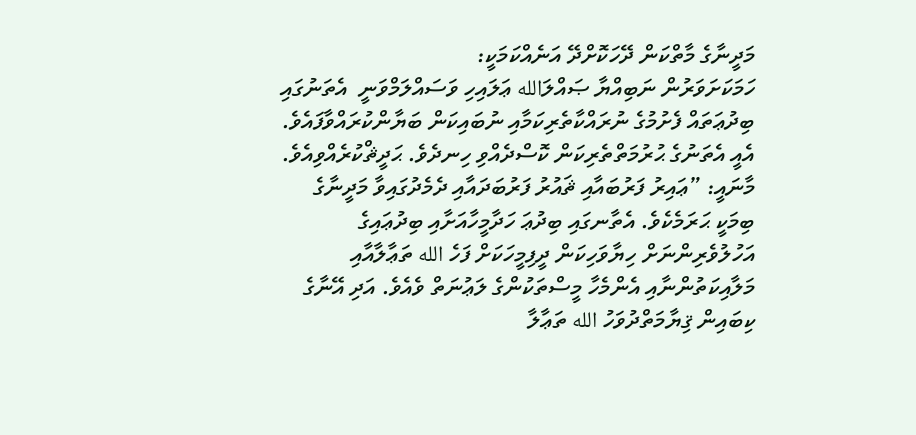މަދީނާގެ މާތްކަން ދޭހަކޮށްދޭ އަނެއްކަމަކީ:
ހަމަކަށަވަރުން ނަބިއްޔާ ޞައްލަالله ޢަލައިހި ވަސައްލަމްވަނީ  އެތަނުގައި ބިދުޢަތައް ފެށުމުގެ ނުރައްކާތެރިކަމާއި ނުބައިކަން ބަޔާންކުރައްވާފައެވެ. އެއީ އެތަނުގެ ޙުރުމަތްތެރިކަން ކޮސްދެއްވި ހިނދެވެ. ޙަދީޘްކުރެއްވިއެވެ.
މާނައީ: ”ޢައިރު ފަރުބައާއި ޘައުރު ފަރުބަދައާއި ދެމެދުގައިވާ މަދީނާގެ ބިމަކީ ޙަރަމެކެވެ. އެތާނގައި ބިދުޢަ ހަދާމީހާއަށާއި ބިދުޢައިގެ އަހުލުވެރިންނަށް ހިޔާވަހިކަން ދީފިމީހަކަށް ފަހެ الله ތަޢާލާއާއި މަލާއިކަތުންނާއި އެންމެހާ މީސްތަކުންގެ ލަޢުނަތް ވެއެވެ. އަދި އޭނާގެ ކިބައިން ޤިޔާމަތްދުވަހު الله ތަޢާލާ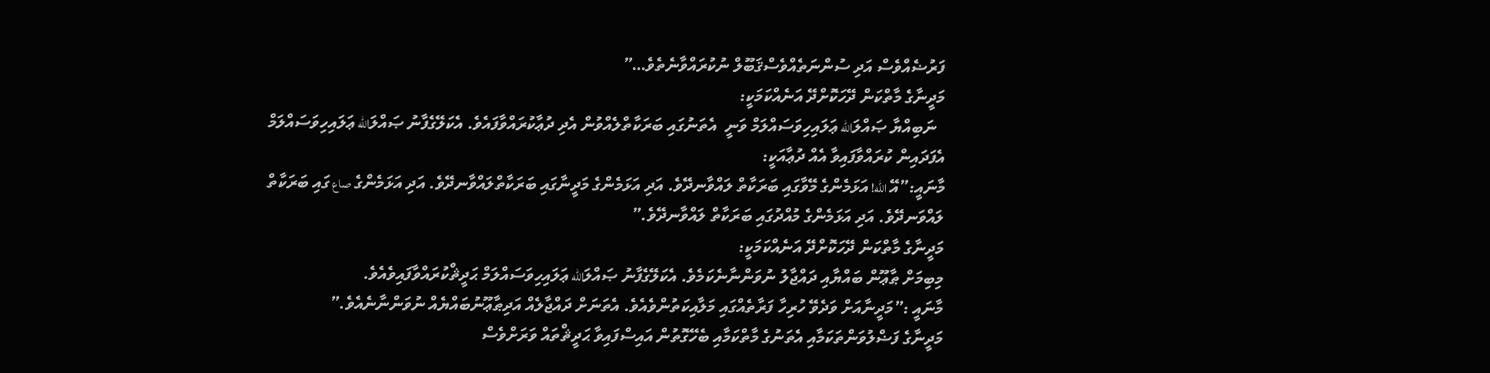ފަރުޟެއްވެސް އަދި ސުންނަތެއްވެސްޤަބޫލް ނުކުރައްވާނެތެވެ…”
މަދީނާގެ މާތްކަން ދޭހަކޮށްދޭ އަނެއްކަމަކީ:
  ނަބިއްޔާ ޞައްލަالله ޢަލައިހިވަސައްލަމް ވަނީ  އެތަނުގައި ބަރަކާތްލެއްވުން އެދި ދުޢާކުރައްވާފައެވެ. އެކަލޭގެފާނު ޞައްލަالله ޢަލައިހިވަސައްލަމް އެފަދައިން ކުރައްވާފައިވާ އެއް ދުޢާއަކީ:
މާނައީ:”އޭ الله! އަޅަމެންގެ މޭވާގައި ބަރަކާތް ލައްވާނދޭވެ. އަދި އަޅަމެންގެ މަދީނާގައި ބަރަކާތްލައްވާނދޭވެ. އަދި އަޅަމެންގެ صاع ގައި ބަރަކާތް ލައްވަނދޭވެ. އަދި އަޅަމެންގެ މުއްދުގައި ބަރަކާތް ލައްވާނދޭވެ.”
މަދީނާގެ މާތްކަން ދޭހަކޮށްދޭ އަނެއްކަމަކީ:
މިބިމަށް ޠާޢޫން ބައްޔާއި ދައްޖާލު ނުވަންނާނެކަމެވެ. އެކަލޭގެފާނު ޞައްލަالله ޢަލައިހިވަސައްލަމް ޙަދީޘްކުރައްވާފައިވެއެވެ.
މާނައީ :”މަދީނާއަށް ވަދެވޭ ހުރިހާ ފަރާތެއްގައި މަލާއިކަތުންވެއެވެ. އެތަނަށް ދައްޖާލެއް އަދިޠާޢޫނުބައްޔެއް ނުވަންނާނެއެވެ.”
މަދީނާގެ ފަޟްލުވަންތަކަމާއި އެތަނުގެ މާތްކަމާއި ބެހޭގޮތުން އައިސްފައިވާ ޙަދީޘްތައް ވަރަށްވެސް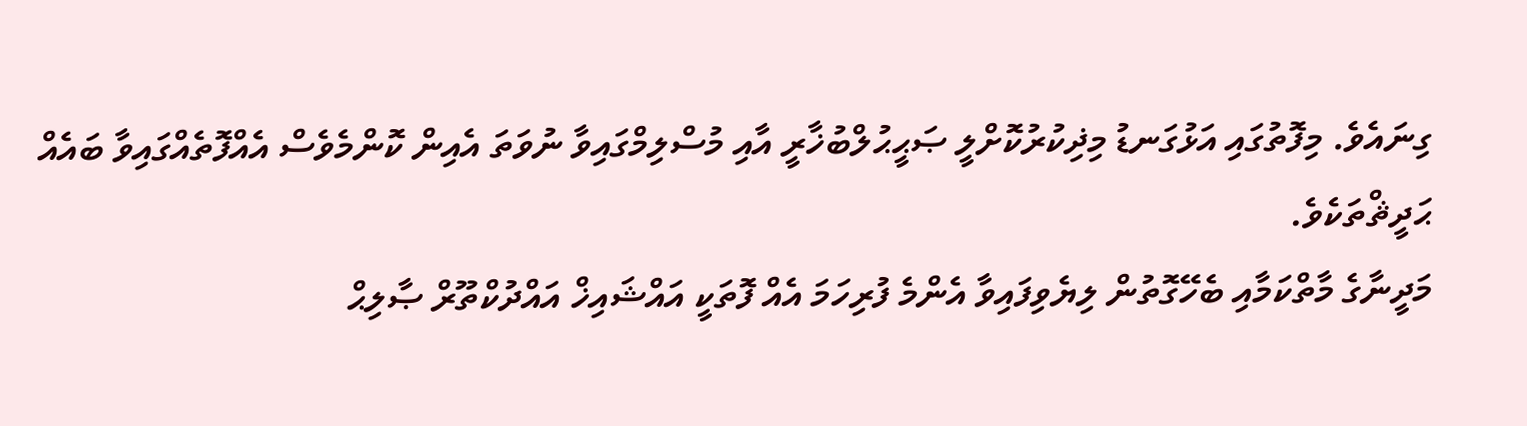ގިނައެވެ. މިފޮތުގައި އަޅުގަނޑު މިޛިކުރުކޮށްލީ ޞަޙީޙުލްބުޚާރީ އާއި މުސްލިމްގައިވާ ނުވަތަ އެއިން ކޮންމެވެސް އެއްފޮތެއްގައިވާ ބައެއް ޙަދީޘްތަކެވެ.
މަދީނާގެ މާތްކަމާއި ބެހޭގޮތުން ލިޔެވިފައިވާ އެންމެ ފުރިހަމަ އެއް ފޮތަކީ އައްޝައިޚް އައްދުކްތޫރް ޞާލިޙް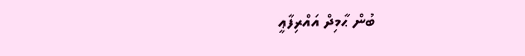ބުން ޙާމިދް އައްރިފާޢީ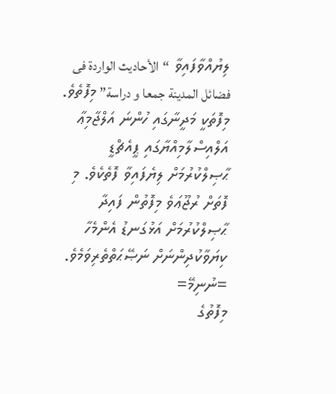ލިޔުއްވާފައިވާ “الأحاديث الواردة فى فضائل المدينة جمعا و دراسة” މިފޮތެވެ. މިފޮތަކީ މަދީނާގައި ހުންނަ އަލްޖާމިޢާ އަލްއިސްލާމިއްޔާގައި ޕީއެޗްޑީ ޙާޞިލްކުރުމަށް ލިޔެފައިވާ ފޮތެކެވެ. މި ފޮތަށް ރުޖޫޢަވެ މިފޮތުން ފައިދާ ޙާޞިލްކުރުމަށް އަޅުގަނޑު އެންމެހާ ކިޔަވާކުދިންނަށް ނަޞޭޙަތްތެރިވަމެވެ.
=ނުނިމޭ=
މިފޮތުގެ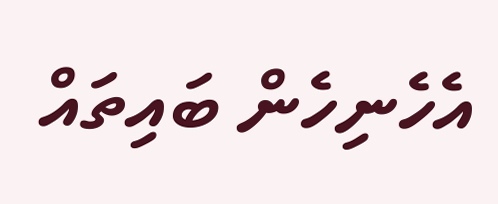އެހެނިހެން ބައިތައް